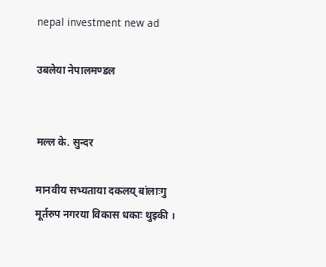nepal investment new ad

उबलेया नेपालमण्डल


मल्ल के. सुन्दर

मानवीय सभ्यताया दकलय्‌ बांलाःगु मूर्तरुप नगरया विकास धकाः थुइकी ।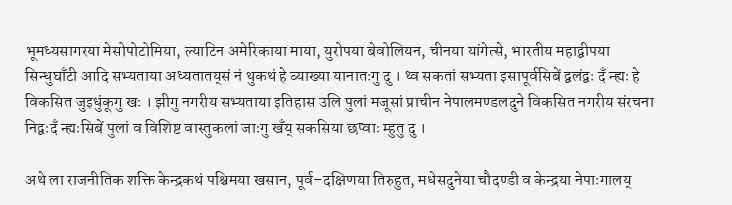भूमध्यसागरया मेसोपोटोमिया, ल्याटिन अमेरिकाया माया, युरोपया बेवोलियन, चीनया यांगेत्से, भारतीय महाद्वीपया सिन्धुघाँटी आदि सभ्यताया अध्यतातय्‌सं नं थुकथं हे व्याख्या यानातःगु दु । थ्व सकतां सभ्यता इसापूर्वसिबें द्वलंद्वः दँ न्ह्यः हे विकसित जुइधुंकूगु खः । झीगु नगरीय सभ्यताया इतिहास उलि पुलां मजूसां प्राचीन नेपालमण्डलदुने विकसित नगरीय संरचना निद्वःदँ न्ह्यःसिबें पुलां व विशिष्ट वास्तुकलां जाःगु खँय्‌ सकसिया छप्वाः म्हुतु दु ।

अथे ला राजनीतिक शक्ति केन्द्रकथं पश्चिमया खसान, पूर्व–दक्षिणया तिरुहुत, मधेसदुनेया चौदण्डी व केन्द्रया नेपाःगालय्‌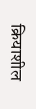क्रियाशील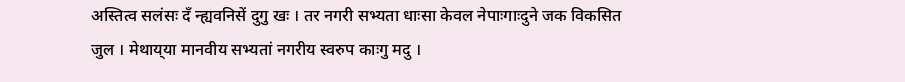अस्तित्व सलंसः दँ न्ह्यवनिसें दुगु खः । तर नगरी सभ्यता धाःसा केवल नेपाःगाःदुने जक विकसित जुल । मेथाय्‌या मानवीय सभ्यतां नगरीय स्वरुप काःगु मदु ।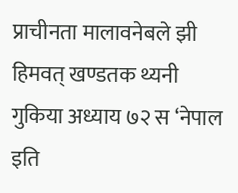प्राचीनता मालावनेबले झी हिमवत् खण्डतक थ्यनी गुकिया अध्याय ७२ स ‘नेपाल इति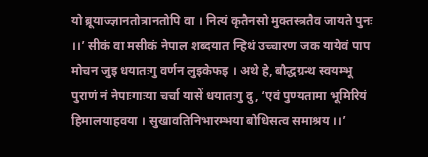यो ब्रूयाज्ज्ञानतोत्रानतोपि वा । नित्यं कृतैनसो मुक्तस्त्रतैव जायते पुनः ।।’ सीकं वा मसीकं नेपाल शब्दयात न्हिथं उच्चारण जक यायेवं पाप मोचन जुइ धयातःगु वर्णन लुइकेफइ । अथे हे, बौद्धग्रन्थ स्वयम्भू पुराणं नं नेपाःगाःया चर्चा यासें धयातःगु दु, ‘एवं पुण्यतामा भूमिरियं हिमालयाहवया । सुखावतिनिभारम्भया बोधिसत्व समाश्रय ।।’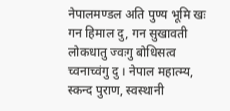नेपालमण्डल अति पुण्य भूमि खः गन हिमाल दु, गन सुखावती लोकधातु ज्वःगु बोधिसत्व च्वनाच्वंगु दु । नेपाल महात्म्य, स्कन्द पुराण, स्वस्थानी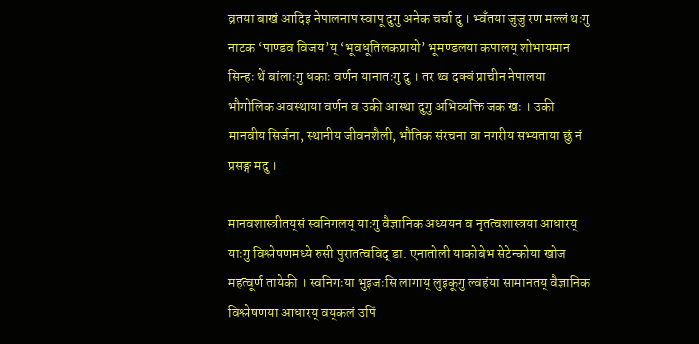व्रतया बाखं आदिइ नेपालनाप स्वापू दुगु अनेक चर्चा दु । भ्वँतया जुजु रण मल्लं थःगु नाटक ‘पाण्डव विजय’य्‌ ‘भूवधूतिलकप्रायो’ भूमण्डलया कपालय्‌ शोभायमान सिन्हः थें बांलाःगु धकाः वर्णन यानातःगु दु । तर थ्व दक्वं प्राचीन नेपालया भौगोलिक अवस्थाया वर्णन व उकी आस्था दुगु अभिव्यक्ति जक खः । उकी मानवीय सिर्जना, स्थानीय जीवनशैली, भौतिक संरचना वा नगरीय सभ्यताया छुं नं प्रसङ्ग मदु ।

मानवशास्त्रीतय्‌सं स्वनिगलय्‌ याःगु वैज्ञानिक अध्ययन व नृतत्वशास्त्रया आधारय्‌ याःगु विश्लेषणमध्ये रुसी पुरातत्वविद् डा. एनातोली याकोबेभ सेटेन्कोया खोज महत्वूर्ण तायेकी । स्वनिगःया भुइजःसि लागाय्‌ लुइकूगु ल्वहंया सामानतय्‌ वैज्ञानिक विश्लेषणया आधारय्‌ वय्‌कलं उपिं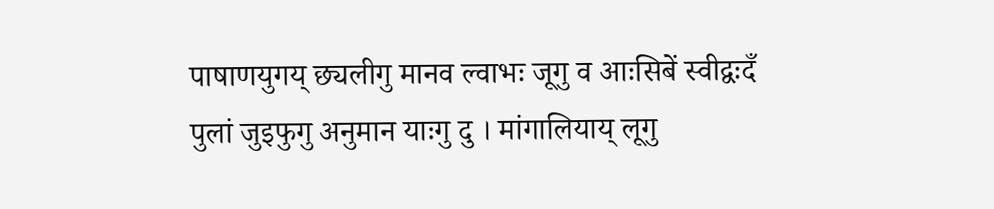पाषाणयुगय्‌ छ्यलीगु मानव ल्वाभः जूगु व आःसिबें स्वीद्वःदँ पुलां जुइफुगु अनुमान याःगु दु । मांगालियाय्‌ लूगु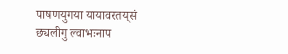पाषणयुगया यायावरतय्‌सं छ्यलीगु ल्वाभःनाप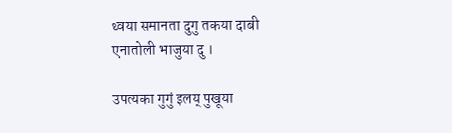थ्वया समानता दुगु तकया दाबी एनातोली भाजुया दु ।

उपत्यका गुगुं इलय्‌ पुखूया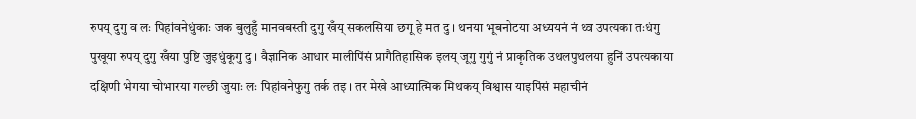रुपय्‌ दुगु व लः पिहांवनेधुंकाः जक बुलुहुँ मानवबस्ती दुगु खँय्‌ सकलसिया छगू हे मत दु । थनया भूबनोटया अध्ययनं नं थ्व उपत्यका तःधंगु पुखूया रुपय्‌ दुगु खँया पुष्टि जुइधुंकूगु दु । वैज्ञानिक आधार मालीपिंसं प्रागैतिहासिक इलय्‌ जूगु गुगुं नं प्राकृतिक उथलपुथलया हुनिं उपत्यकाया दक्षिणी भेगया चोभारया गल्छी जुयाः लः पिहांवनेफुगु तर्क तइ । तर मेखे आध्यात्मिक मिथकय्‌ विश्वास याइपिंसं महाचीनं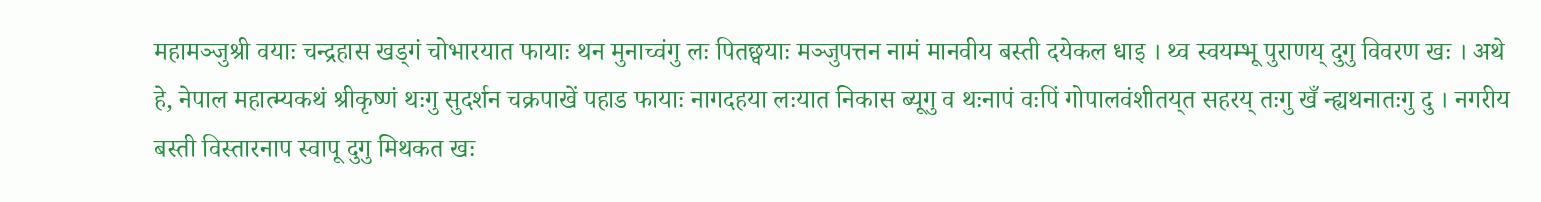महामञ्जुश्री वयाः चन्द्रहास खड्गं चोभारयात फायाः थन मुनाच्वंगु लः पितछ्वयाः मञ्जुपत्तन नामं मानवीय बस्ती दयेकल धाइ । थ्व स्वयम्भू पुराणय्‌ दुगु विवरण खः । अथे हे, नेपाल महात्म्यकथं श्रीकृष्णं थःगु सुदर्शन चक्रपाखें पहाड फायाः नागदहया लःयात निकास ब्यूगु व थःनापं वःपिं गोपालवंशीतय्‌त सहरय्‌ तःगु खँ न्ह्यथनातःगु दु । नगरीय बस्ती विस्तारनाप स्वापू दुगु मिथकत खः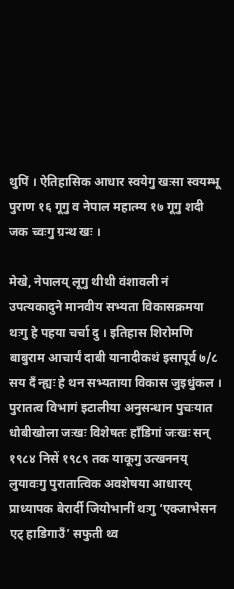थुपिं । ऐतिहासिक आधार स्वयेगु खःसा स्वयम्भू पुराण १६ गूगु व नेपाल महात्म्य १७ गूगु शदी जक च्वःगु ग्रन्थ खः ।

मेखे, नेपालय्‌ लूगु थीथी वंशावली नं उपत्यकादुने मानवीय सभ्यता विकासक्रमया थःगु हे पहया चर्चा दु । इतिहास शिरोमणि बाबुराम आचार्यं दाबी यानादीकथं इसापूर्व ७/८ सय दँ न्ह्यः हे थन सभ्यताया विकास जुइधुंकल । पुरातत्व विभागं इटालीया अनुसन्धान पुचःयात धोबीखोला जःखः विशेषतः हाँडिगां जःखः सन् १९८४ निसें १९८९ तक याकूगु उत्खननय्‌ लुयावःगु पुरातात्विक अवशेषया आधारय्‌ प्राध्यापक बेरार्दी जियोभानीं थःगु ‘एक्जाभेसन एट् हाडिगाउँ’ सफुती थ्व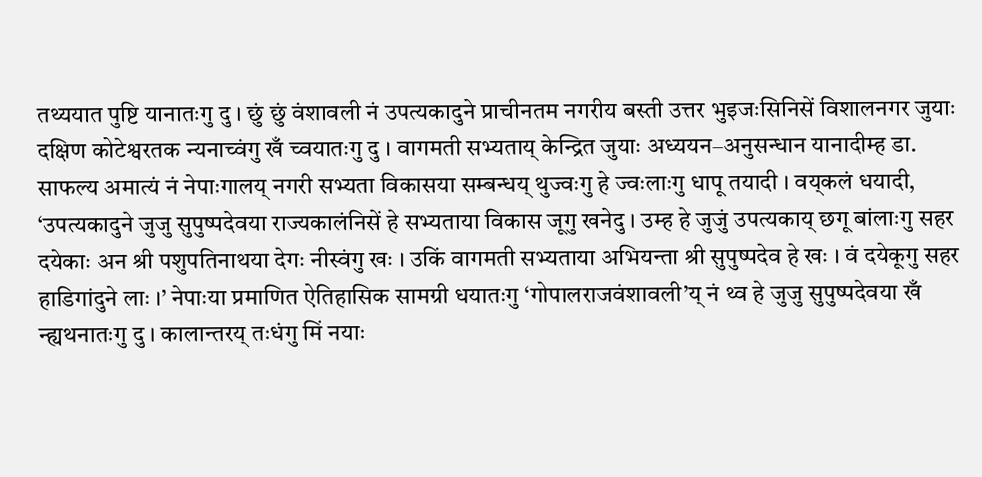तथ्ययात पुष्टि यानातःगु दु । छुं छुं वंशावली नं उपत्यकादुने प्राचीनतम नगरीय बस्ती उत्तर भुइजःसिनिसें विशालनगर जुयाः दक्षिण कोटेश्वरतक न्यनाच्वंगु खँ च्वयातःगु दु । वागमती सभ्यताय्‌ केन्द्रित जुयाः अध्ययन–अनुसन्धान यानादीम्ह डा. साफल्य अमात्यं नं नेपाःगालय्‌ नगरी सभ्यता विकासया सम्बन्धय्‌ थुज्वःगु हे ज्वःलाःगु धापू तयादी । वय्‌कलं धयादी, ‘उपत्यकादुने जुजु सुपुष्पदेवया राज्यकालंनिसें हे सभ्यताया विकास जूगु खनेदु । उम्ह हे जुजुं उपत्यकाय्‌ छगू बांलाःगु सहर दयेकाः अन श्री पशुपतिनाथया देगः नीस्वंगु खः । उकिं वागमती सभ्यताया अभियन्ता श्री सुपुष्पदेव हे खः । वं दयेकूगु सहर हाडिगांदुने लाः ।’ नेपाःया प्रमाणित ऐतिहासिक सामग्री धयातःगु ‘गोपालराजवंशावली’य्‌ नं थ्व हे जुजु सुपुष्पदेवया खँ न्ह्यथनातःगु दु । कालान्तरय्‌ तःधंगु मिं नयाः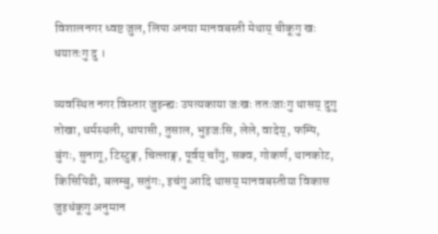विशालनगर ध्वष्ट जुल, लिपा अनया मानवबस्ती मेथाय्‌ चीकूगु खः धयातःगु दु ।

व्यवस्थित नगर विस्तार जुइन्ह्यः उपत्यकाया जःखः ततःजाःगु थासय्‌ दुगु तोखा, धर्मस्थली, धापासी, तुसाल, भुइजःसि, लेले, वादेय्‌, फम्पि, बुंगः, सुनागू, टिस्टुङ्ग, चित्लाङ्ग, पूर्वय्‌ चाँगु, सक्व, गोकर्ण, थानकोट, किसिपिढी, बलम्बु, सतुंगः, इचंगु आदि थासय्‌ मानवबस्तीया विकास जुइधंकूगु अनुमान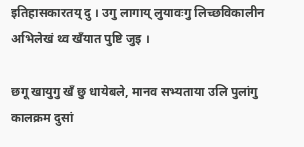इतिहासकारतय्‌ दु । उगु लागाय्‌ लुयावःगु लिच्छविकालीन अभिलेखं थ्व खँयात पुष्टि जुइ ।

छगू खायुगु खँ छु धायेबले, मानव सभ्यताया उलि पुलांगु कालक्रम दुसां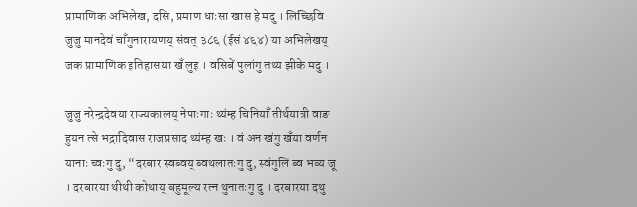प्रामाणिक अभिलेख, दसि, प्रमाण धाःसा खास हे मदु । लिच्छिवि जुजु मानदेवं चाँगुनारायणय्‌ संवत् ३८६ (ईसं ४६४) या अभिलेखय्‌ जक प्रामाणिक इतिहासया खँ लुइ । वसिबें पुलांगु तथ्य झीके मदु ।

जुजु नरेन्द्रदेवया राज्यकालय्‌ नेपाःगाः थ्यंम्ह चिनियाँ तीर्थयात्री वाङ हुयन त्से भद्रादिवास राजप्रसाद थ्यंम्ह खः । वं अन खंगु खँया वर्णन यानाः च्वःगु दु, “दरबार स्वब्वय्‌ ब्वथलातःगु दु, स्वंगुलिं ब्व भव्य जू । दरबारया थीथी कोथाय्‌ बहुमूल्य रत्न थुनातःगु दु । दरबारया दथु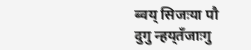ब्वय्‌ सिजःया पौ दुगु न्हय्‌तँजाःगु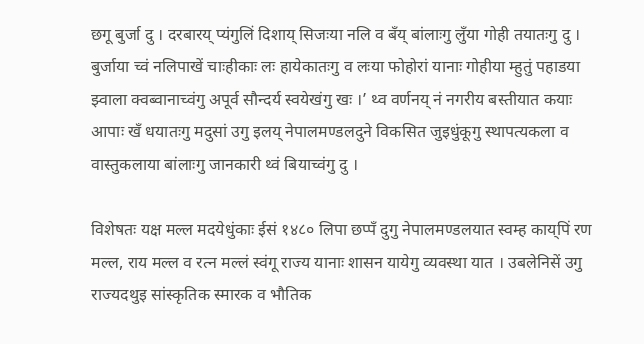छगू बुर्जा दु । दरबारय्‌ प्यंगुलिं दिशाय्‌ सिजःया नलि व बँय्‌ बांलाःगु लुँया गोही तयातःगु दु । बुर्जाया च्वं नलिपाखें चाःहीकाः लः हायेकातःगु व लःया फोहोरां यानाः गोहीया म्हुतुं पहाडया झ्वाला क्वब्वानाच्वंगु अपूर्व सौन्दर्य स्वयेखंगु खः ।’ थ्व वर्णनय्‌ नं नगरीय बस्तीयात कयाः आपाः खँ धयातःगु मदुसां उगु इलय्‌ नेपालमण्डलदुने विकसित जुइधुंकूगु स्थापत्यकला व वास्तुकलाया बांलाःगु जानकारी थ्वं बियाच्वंगु दु ।

विशेषतः यक्ष मल्ल मदयेधुंकाः ईसं १४८० लिपा छप्पँ दुगु नेपालमण्डलयात स्वम्ह काय्‌पिं रण मल्ल, राय मल्ल व रत्न मल्लं स्वंगू राज्य यानाः शासन यायेगु व्यवस्था यात । उबलेनिसें उगु राज्यदथुइ सांस्कृतिक स्मारक व भौतिक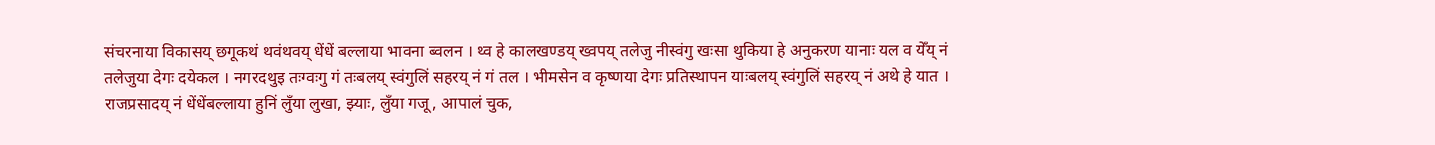संचरनाया विकासय्‌ छगूकथं थवंथवय्‌ धेंधें बल्लाया भावना ब्वलन । थ्व हे कालखण्डय्‌ ख्वपय्‌ तलेजु नीस्वंगु खःसा थुकिया हे अनुकरण यानाः यल व येँय्‌ नं तलेजुया देगः दयेकल । नगरदथुइ तःग्वःगु गं तःबलय्‌ स्वंगुलिं सहरय्‌ नं गं तल । भीमसेन व कृष्णया देगः प्रतिस्थापन याःबलय्‌ स्वंगुलिं सहरय्‌ नं अथे हे यात । राजप्रसादय्‌ नं धेंधेंबल्लाया हुनिं लुँया लुखा, झ्याः, लुँया गजू, आपालं चुक,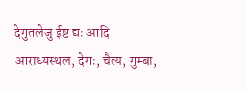देगुतलेजु ईष्ट द्यः आदि आराध्यस्थल, देगः, चैत्य, गुम्बा,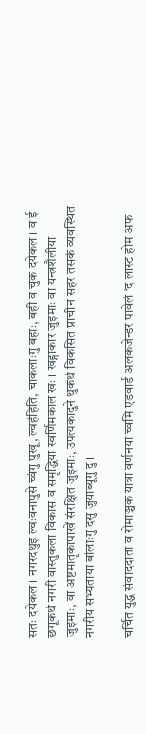सतः दयेकल । नगरदथुइ ल्वःवनापुसे च्वंगु पुखू, ल्वहंहिति, चाकलाःगु बहाः, बही व चुक दयेकल । व ई छगूकथं नगरी वास्तुकला विकास व समृद्धिया स्वर्णिमकाल खः । खड्गाकार जुइमाः वा यन्त्रशैलीया जुइमाः, वा अष्टमातृकापाखें संरक्षित जुइमाः, उपत्यकादुने थुकथं विकसित प्राचीन सहर तसकं व्यवस्थित नगरीय सभ्यताया बांलाःगु दसु जुयाब्यूगु दु ।

चर्चित युद्ध संवाददाता व रोमाञ्चक यात्रा वर्णनया च्वमि एडवार्ड अलकजेन्डर पावेलं ‘द लास्ट होम अफ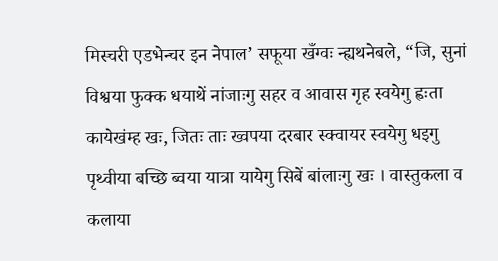मिस्चरी एडभेन्चर इन नेपाल’ सफूया खँग्वः न्ह्यथनेबले, “जि, सुनां विश्वया फुक्क धयाथें नांजाःगु सहर व आवास गृह स्वयेगु ह्वःता कायेखंम्ह खः, जितः ताः ख्वपया दरबार स्क्वायर स्वयेगु धइगु पृथ्वीया बच्छि ब्वया यात्रा यायेगु सिबें बांलाःगु खः । वास्तुकला व कलाया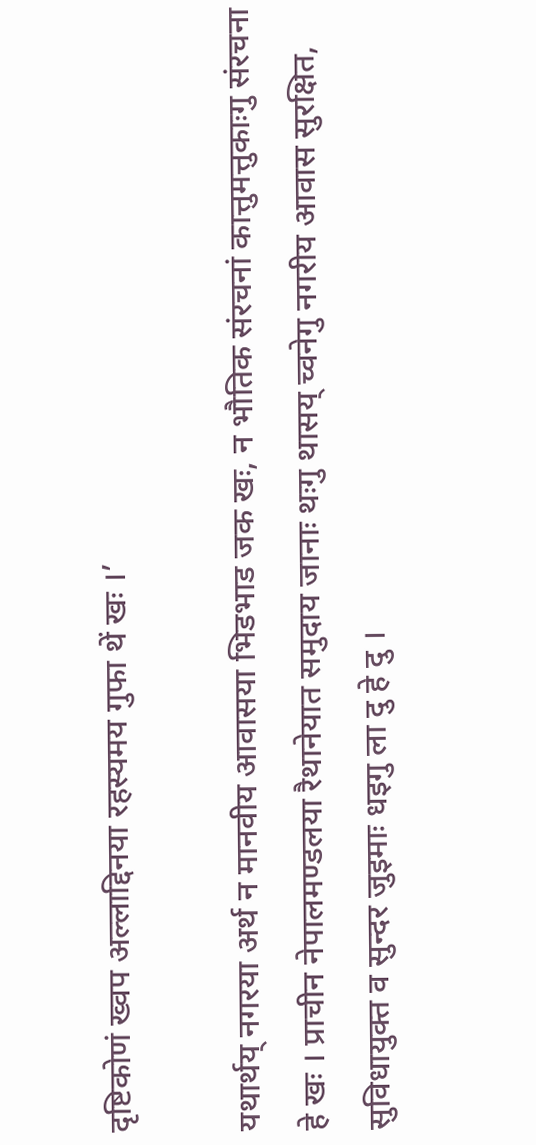दृष्टिकोणं ख्वप अल्लाद्दिनया रहस्यमय गुफा थें खः ।’

यथार्थय्‌ नगरया अर्थ न मानवीय आवासया भिडभाड जक खः, न भौतिक संरचनां कात्तुमत्तुकाःगु संरचना हे खः । प्राचीन नेपालमण्डलया रैथानेयात समुदाय जानाः थःगु थासय्‌ च्वनेगु नगरीय आवास सुरक्षित, सुविधायुक्त व सुन्दर जुइमाः धइगु ला दु हे दु ।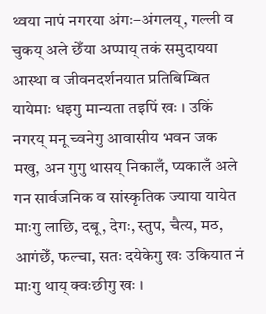थ्वया नापं नगरया अंगः–अंगलय्‌, गल्ली व चुकय्‌ अले छेँया अप्पाय्‌ तकं समुदायया आस्था व जीवनदर्शनयात प्रतिबिम्बित यायेमाः धइगु मान्यता तइपिं खः । उकिं नगरय्‌ मनू च्वनेगु आवासीय भवन जक मखु, अन गुगु थासय्‌ निकालँ, प्यकालँ अले गन सार्वजनिक व सांस्कृतिक ज्याया यायेत माःगु लाछि, दबू, देगः, स्तुप, चैत्य, मठ, आगंछेँ, फल्चा, सतः दयेकेगु खः उकियात नं माःगु थाय्‌ क्वःछीगु खः ।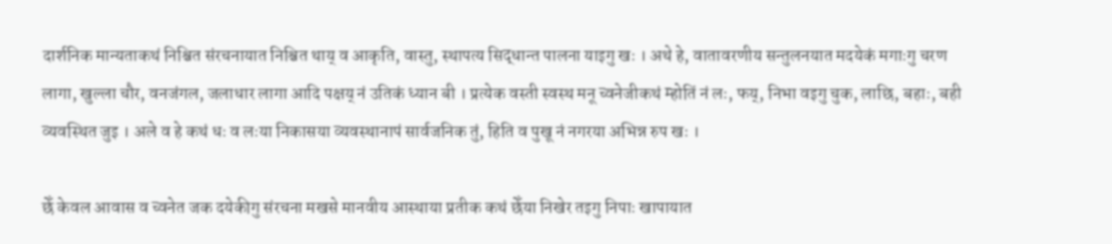दार्शनिक मान्यताकथं निश्चित संरचनायात निश्चित थाय्‌ व आकृति, वास्तु, स्थापत्य सिद्धान्त पालना याइगु खः । अथे हे, वातावरणीय सन्तुलनयात मदयेकं मगाःगु चरण लागा, खुल्ला चौर, वनजंगल, जलाधार लागा आदि पक्षय्‌ नं उतिकं ध्यान बी । प्रत्येक वस्ती स्वस्थ मनू च्वनेजीकथं म्होतिं नं लः, फय्‌, निभा वइगु चुक, लाछि, बहाः, बही व्यवस्थित जुइ । अले व हे कथं धः व लःया निकासया व्यवस्थानापं सार्वजनिक तुं, हिति व पुखू नं नगरया अभिन्न रुप खः ।

छेँ केवल आवास व च्वनेत जक दयेकीगु संरचना मखसे मानवीय आस्थाया प्रतीक कथं छेँया निखेर तइगु निपाः खापायात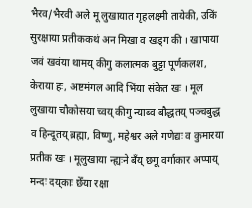भैरव/भैरवी अले मू लुखायात गृहलक्ष्मी तायेकी, उकिं सुरक्षाया प्रतीककथं अन मिखा व खड्ग की । खापाया जवं खवंया थामय्‌ कीगु कलात्मक बुट्टा पूर्णकलश, केराया हः, अष्टमंगल आदि भिंया संकेत खः । मूल लुखाया चौकोसया च्वय्‌ कीगु न्याब्व बौद्धतय्‌ पञ्चबुद्ध व हिन्दूतय्‌ ब्रह्मा, विष्णु, महेश्वर अले गणेद्यः व कुमारया प्रतीक खः । मूलुखाया न्ह्यःने बँय्‌ छगू वर्गाकार अप्पाय्‌ मन्दः दय्‌काः छेँया रक्षा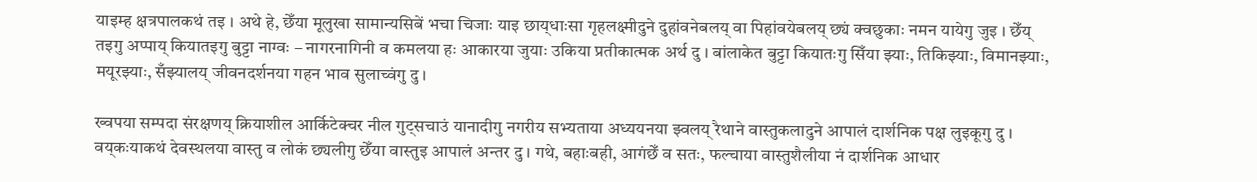याइम्ह क्षत्रपालकथं तइ । अथे हे, छेँया मूलुखा सामान्यसिबें भचा चिजाः याइ छाय्‌धाःसा गृहलक्ष्मीदुने दुहांवनेबलय्‌ वा पिहांवयेबलय्‌ छ्यं क्वछुकाः नमन यायेगु जुइ । छेँय्‌ तइगु अप्पाय्‌ कियातइगु बुट्टा नाग्वः – नागरनागिनी व कमलया हः आकारया जुयाः उकिया प्रतीकात्मक अर्थ दु । बांलाकेत बुट्टा कियातःगु सिँया झ्याः, तिकिझ्याः, विमानझ्याः, मयूरझ्याः, सँझ्यालय्‌ जीवनदर्शनया गहन भाव सुलाच्वंगु दु ।

ख्वपया सम्पदा संरक्षणय्‌ क्रियाशील आर्किटेक्चर नील गुट्सचाउं यानादीगु नगरीय सभ्यताया अध्ययनया झ्वलय्‌ रैथाने वास्तुकलादुने आपालं दार्शनिक पक्ष लुइकूगु दु । वय्‌कःयाकथं देवस्थलया वास्तु व लोकं छ्यलीगु छेँया वास्तुइ आपालं अन्तर दु । गथे, बहाःबही, आगंछेँ व सतः, फल्चाया वास्तुशैलीया नं दार्शनिक आधार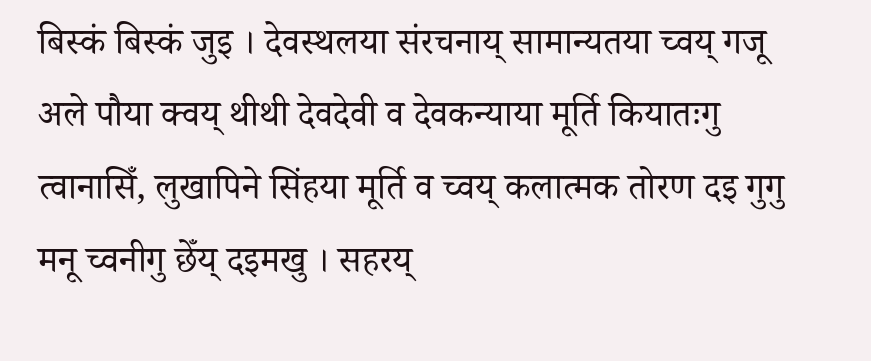बिस्कं बिस्कं जुइ । देवस्थलया संरचनाय्‌ सामान्यतया च्वय्‌ गजू अले पौया क्वय्‌ थीथी देवदेवी व देवकन्याया मूर्ति कियातःगु त्वानासिँ, लुखापिने सिंहया मूर्ति व च्वय्‌ कलात्मक तोरण दइ गुगु मनू च्वनीगु छेँय्‌ दइमखु । सहरय्‌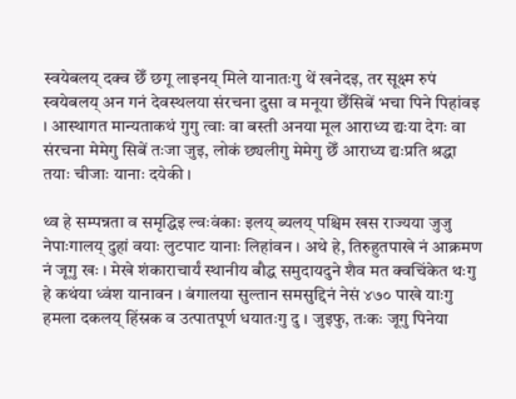स्वयेबलय्‌ दक्व छेँ छगू लाइनय्‌ मिले यानातःगु थें खनेदइ, तर सूक्ष्म रुपं स्वयेबलय्‌ अन गनं देवस्थलया संरचना दुसा व मनूया छेँसिबें भचा पिने पिहांवइ । आस्थागत मान्यताकथं गुगु त्वाः वा बस्ती अनया मूल आराध्य द्यःया देगः वा संरचना मेमेगु सिबें तःजा जुइ, लोकं छ्यलीगु मेमेगु छेँ आराध्य द्यःप्रति श्रद्धा तयाः चीजाः यानाः दयेकी ।

थ्व हे सम्पन्नता व समृद्धिइ ल्वःवंकाः इलय्‌ ब्यलय्‌ पश्चिम खस राज्यया जुजु नेपाःगालय्‌ दुहां वयाः लुटपाट यानाः लिहांवन । अथे हे, तिरुहुतपाखे नं आक्रमण नं जूगु खः । मेखे शंकाराचार्यं स्थानीय बौद्ध समुदायदुने शैव मत क्वचिंकेत थःगु हे कथंया ध्वंश यानावन । बंगालया सुल्तान समसुद्दिनं नेसं ४७० पाखे याःगु हमला दकलय्‌ हिंस्रक व उत्पातपूर्ण धयातःगु दु । जुइफु, तःकः जूगु पिनेया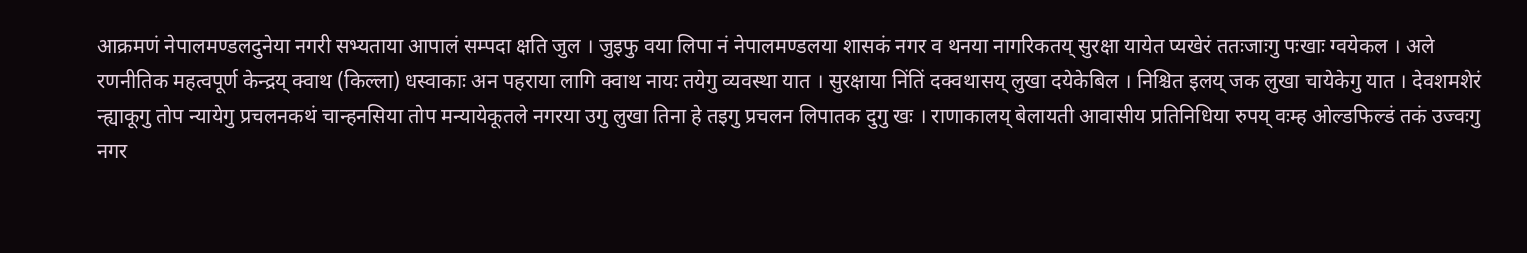आक्रमणं नेपालमण्डलदुनेया नगरी सभ्यताया आपालं सम्पदा क्षति जुल । जुइफु वया लिपा नं नेपालमण्डलया शासकं नगर व थनया नागरिकतय्‌ सुरक्षा यायेत प्यखेरं ततःजाःगु पःखाः ग्वयेकल । अले रणनीतिक महत्वपूर्ण केन्द्रय्‌ क्वाथ (किल्ला) धस्वाकाः अन पहराया लागि क्वाथ नायः तयेगु व्यवस्था यात । सुरक्षाया निंतिं दक्वथासय्‌ लुखा दयेकेबिल । निश्चित इलय्‌ जक लुखा चायेकेगु यात । देवशमशेरं न्ह्याकूगु तोप न्यायेगु प्रचलनकथं चान्हनसिया तोप मन्यायेकूतले नगरया उगु लुखा तिना हे तइगु प्रचलन लिपातक दुगु खः । राणाकालय्‌ बेलायती आवासीय प्रतिनिधिया रुपय्‌ वःम्ह ओल्डफिल्डं तकं उज्वःगु नगर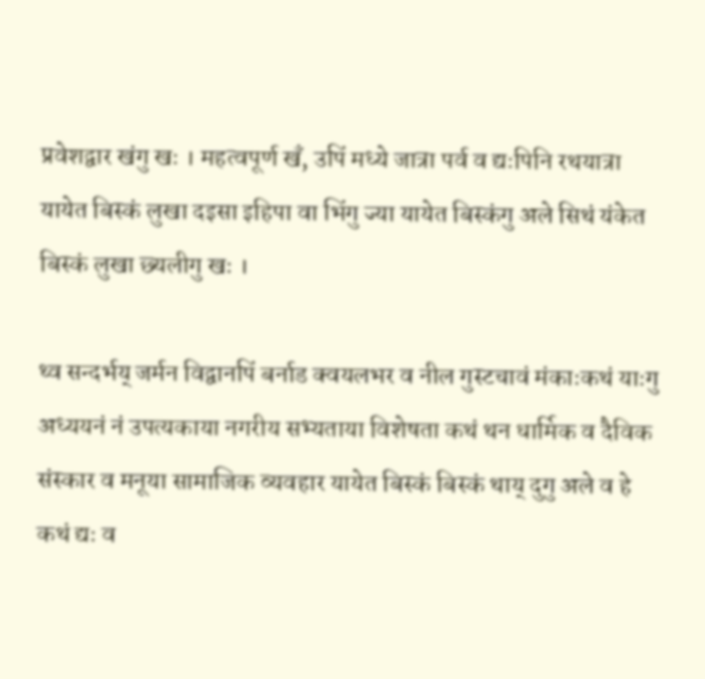प्रवेशद्वार खंगु खः । महत्वपूर्ण खँ, उपिं मध्ये जात्रा पर्व व द्यःपिनि रथयात्रा यायेत बिस्कं लुखा दइसा इहिपा वा भिंगु ज्या यायेत बिस्कंगु अले सिथं यंकेत बिस्कं लुखा छ्यलीगु खः ।

थ्व सन्दर्भय्‌ जर्मन विद्वानपिं बर्नाड क्वयलभर व नील गुस्टचावं मंकाःकथं याःगु अध्ययनं नं उपत्यकाया नगरीय सभ्यताया विशेषता कथं थन धार्मिक व दैविक संस्कार व मनूया सामाजिक व्यवहार यायेत बिस्कं बिस्कं थाय्‌ दुगु अले व हे कथं द्यः व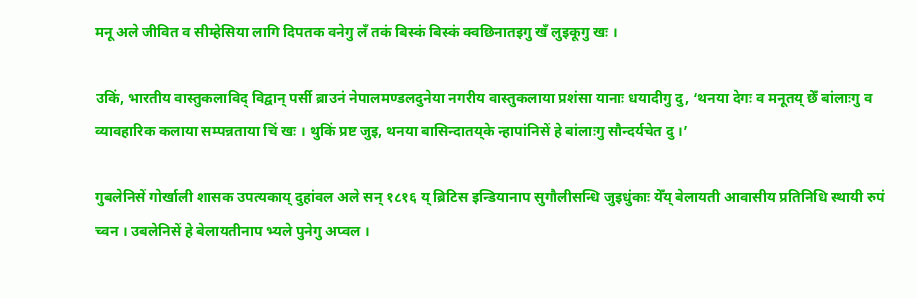मनू अले जीवित व सीम्हेसिया लागि दिपतक वनेगु लँ तकं बिस्कं बिस्कं क्वछिनातइगु खँ लुइकूगु खः ।

उकिं, भारतीय वास्तुकलाविद् विद्वान् पर्सी ब्राउनं नेपालमण्डलदुनेया नगरीय वास्तुकलाया प्रशंसा यानाः धयादीगु दु, ‘थनया देगः व मनूतय्‌ छेँ बांलाःगु व व्यावहारिक कलाया सम्पन्नताया चिं खः । थुकिं प्रष्ट जुइ, थनया बासिन्दातय्‌के न्हापांनिसें हे बांलाःगु सौन्दर्यचेत दु ।’

गुबलेनिसें गोर्खाली शासक उपत्यकाय्‌ दुहांवल अले सन् १८१६ य्‌ ब्रिटिस इन्डियानाप सुगौलीसन्धि जुइधुंकाः येँय्‌ बेलायती आवासीय प्रतिनिधि स्थायी रुपं च्वन । उबलेनिसें हे बेलायतीनाप भ्यले पुनेगु अप्वल ।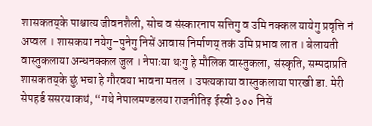शासकतय्‌के पाश्चात्य जीवनशैली, सोच व संस्कारनाप सत्तिगु व उमि नक्कल यायेगु प्रवृत्ति नं अप्वल । शासकया नयेगु–पुनेगु निसें आवास निर्माणय्‌ तकं उमि प्रभाव लात । बेलायती वास्तुकलाया अन्धनक्कल जुल । नेपाःया थःगु हे मौलिक वास्तुकला, संस्कृति, सम्पदाप्रति शासकतय्‌के छुं भचा हे गौरवया भावना मतल । उपत्यकाया वास्तुकलाया पारखी डा. मेरी सेपहर्ड ससरयाकथं, “गथे नेपालमण्डलया राजनीतिइ ईस्वी ३०० निसें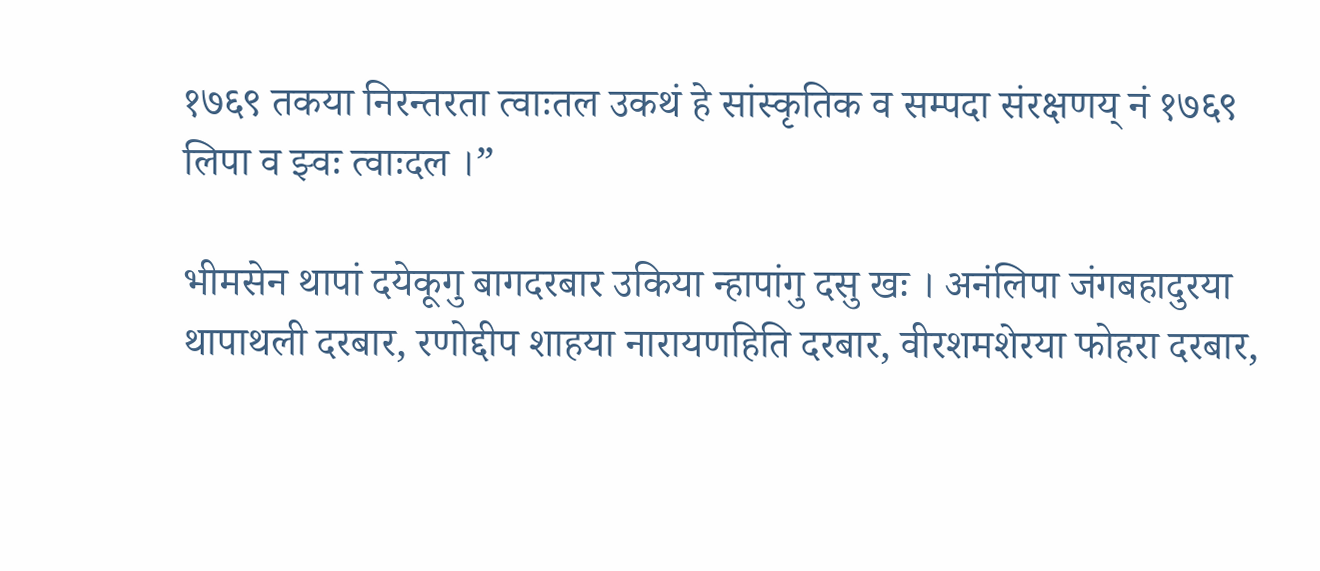१७६९ तकया निरन्तरता त्वाःतल उकथं हे सांस्कृतिक व सम्पदा संरक्षणय्‌ नं १७६९ लिपा व झ्वः त्वाःदल ।”

भीमसेन थापां दयेकूगु बागदरबार उकिया न्हापांगु दसु खः । अनंलिपा जंगबहादुरया थापाथली दरबार, रणोद्दीप शाहया नारायणहिति दरबार, वीरशमशेरया फोहरा दरबार,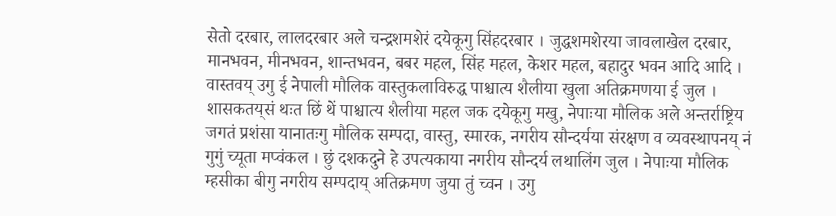सेतो दरबार, लालदरबार अले चन्द्रशमशेरं दयेकूगु सिंहदरबार । जुद्धशमशेरया जावलाखेल दरबार, मानभवन, मीनभवन, शान्तभवन, बबर महल, सिंह महल, केशर महल, बहादुर भवन आदि आदि । वास्तवय्‌ उगु ई नेपाली मौलिक वास्तुकलाविरुद्ध पाश्चात्य शैलीया खुला अतिक्रमणया ई जुल । शासकतय्‌सं थःत छिं थें पाश्चात्य शैलीया महल जक दयेकूगु मखु, नेपाःया मौलिक अले अन्तर्राष्ट्रिय जगतं प्रशंसा यानातःगु मौलिक सम्पदा, वास्तु, स्मारक, नगरीय सौन्दर्यया संरक्षण व व्यवस्थापनय्‌ नं गुगुं च्यूता मप्वंकल । छुं दशकदुने हे उपत्यकाया नगरीय सौन्दर्य लथालिंग जुल । नेपाःया मौलिक म्हसीका बीगु नगरीय सम्पदाय्‌ अतिक्रमण जुया तुं च्वन । उगु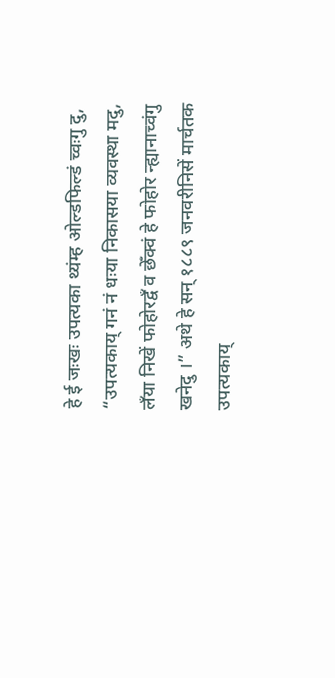हे ई जःखः उपत्यका थ्यंम्ह ओल्डफिल्डं च्वःगु दु, “उपत्यकाय्‌ गनं नं धःया निकासया व्यवस्था मदु, लँया निखें फोहोरद्वँ व छेँक्वं हे फोहोर न्ह्यानाच्वंगु खनेदु ।” अथे हे सन् १८८९ जनवरीनिसें मार्चतक उपत्यकाय्‌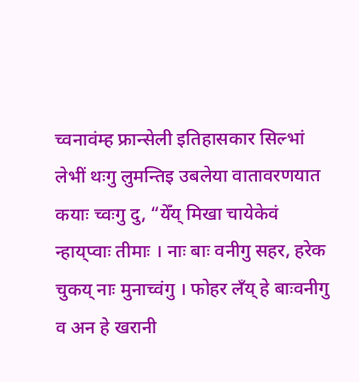च्वनावंम्ह फ्रान्सेली इतिहासकार सिल्भां लेभीं थःगु लुमन्तिइ उबलेया वातावरणयात कयाः च्वःगु दु, “येँय्‌ मिखा चायेकेवं न्हाय्‌प्वाः तीमाः । नाः बाः वनीगु सहर, हरेक चुकय्‌ नाः मुनाच्वंगु । फोहर लँय्‌ हे बाःवनीगु व अन हे खरानी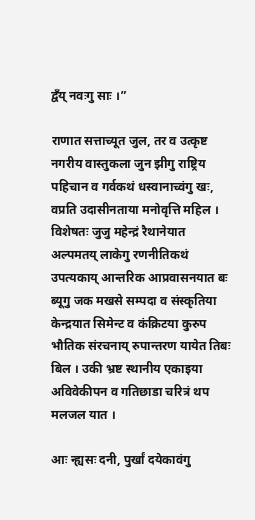द्वँय्‌ नवःगु साः ।”

राणात सत्ताच्यूत जुल, तर व उत्कृष्ट नगरीय वास्तुकला जुन झीगु राष्ट्रिय पहिचान व गर्वकथं धस्वानाच्वंगु खः, वप्रति उदासीनताया मनोवृत्ति महिल । विशेषतः जुजु महेन्द्रं रैथानेयात अल्पमतय्‌ लाकेगु रणनीतिकथं उपत्यकाय्‌ आन्तरिक आप्रवासनयात बः ब्यूगु जक मखसे सम्पदा व संस्कृतिया केन्द्रयात सिमेन्ट व कंक्रिटया कुरुप भौतिक संरचनाय्‌ रुपान्तरण यायेत तिबः बिल । उकी भ्रष्ट स्थानीय एकाइया अविवेकीपन व गतिछाडा चरित्रं थप मलजल यात ।

आः न्ह्यसः दनी, पुर्खां दयेकावंगु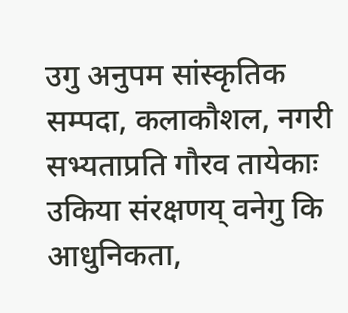उगु अनुपम सांस्कृतिक सम्पदा, कलाकौशल, नगरी सभ्यताप्रति गौरव तायेकाः उकिया संरक्षणय्‌ वनेगु कि आधुनिकता,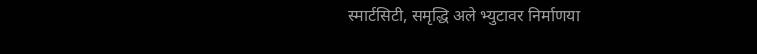स्मार्टसिटी, समृद्धि अले भ्युटावर निर्माणया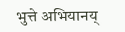भुत्ते अभियानय्‌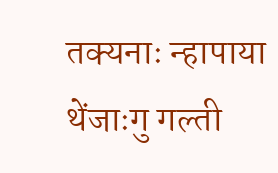तक्यनाः न्हापाया थेंजाःगु गल्ती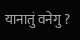यानातुं वनेगु ?